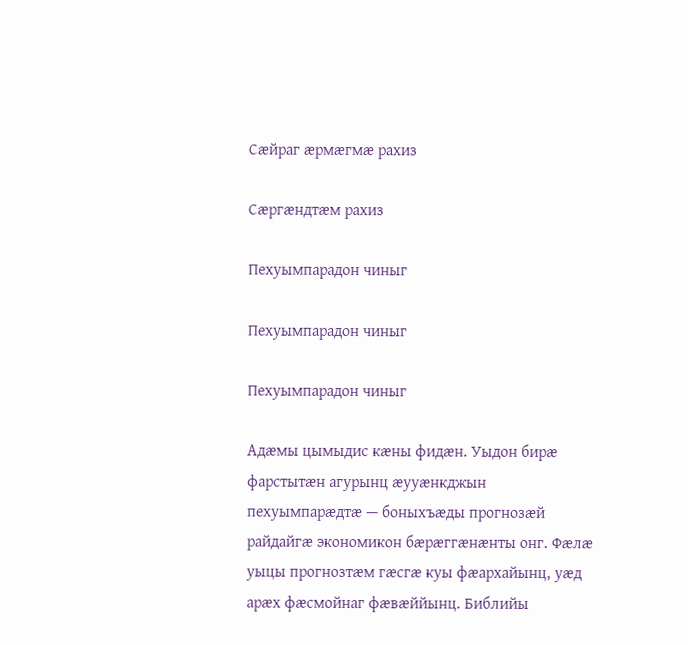Сӕйраг ӕрмӕгмӕ рахиз

Сӕргӕндтӕм рахиз

Пехуымпарадон чиныг

Пехуымпарадон чиныг

Пехуымпарадон чиныг

Адӕмы цымыдис кӕны фидӕн. Уыдон бирӕ фарстытӕн агурынц ӕууӕнкджын пехуымпарӕдтӕ — боныхъӕды прогнозӕй райдайгӕ экономикон бӕрӕггӕнӕнты онг. Фӕлӕ уыцы прогнозтӕм гӕсгӕ куы фӕархайынц, уӕд арӕх фӕсмойнаг фӕвӕййынц. Библийы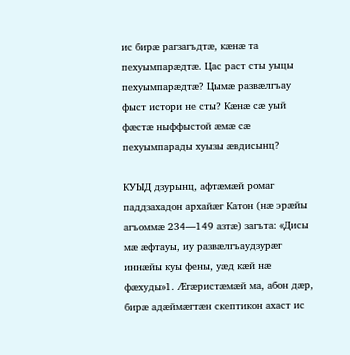ис бирӕ рагзагъдтӕ, кӕнӕ та пехуымпарӕдтӕ. Цас раст сты уыцы пехуымпарӕдтӕ? Цымӕ развӕлгъау фыст истори не сты? Кӕнӕ сӕ уый фӕстӕ ныффыстой ӕмӕ сӕ пехуымпарады хуызы ӕвдисынц?

КУЫД дзурынц, афтӕмӕй ромаг паддзахадон архайӕг Катон (нӕ эрӕйы агъоммӕ 234—149 азтӕ) загъта: «Дисы мӕ ӕфтауы, иу развӕлгъаудзурӕг иннӕйы куы фены, уӕд кӕй нӕ фӕхуды»1. Ӕгӕристӕмӕй ма, абон дӕр, бирӕ адӕймӕгтӕн скептикон ахаст ис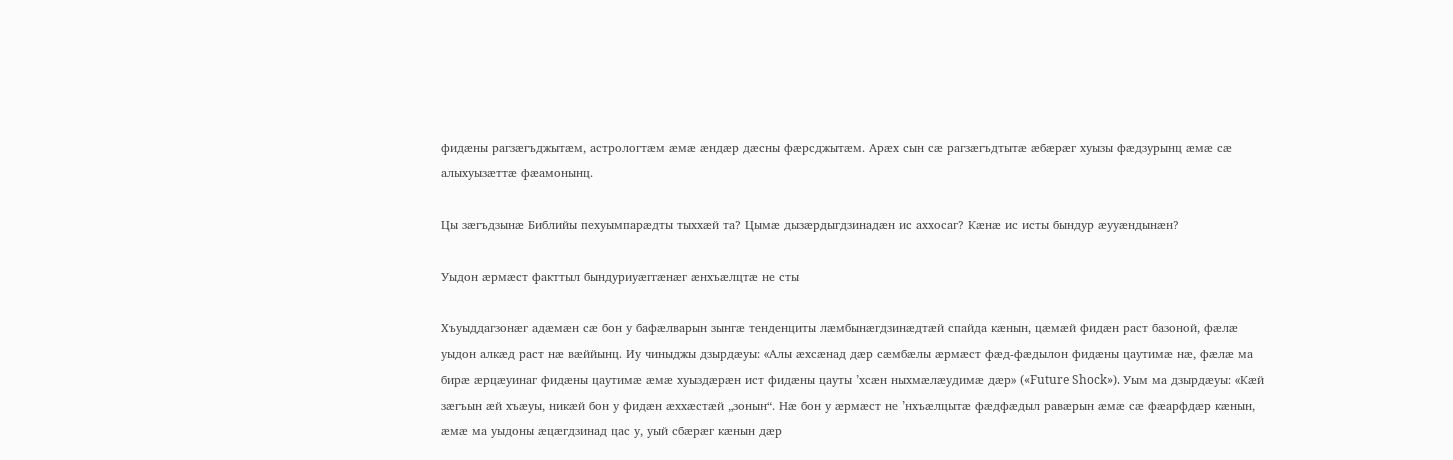фидӕны рагзӕгъджытӕм, астрологтӕм ӕмӕ ӕндӕр дӕсны фӕрсджытӕм. Арӕх сын сӕ рагзӕгъдтытӕ ӕбӕрӕг хуызы фӕдзурынц ӕмӕ сӕ алыхуызӕттӕ фӕамонынц.

Цы зӕгъдзынӕ Библийы пехуымпарӕдты тыххӕй та? Цымӕ дызӕрдыгдзинадӕн ис аххосаг? Кӕнӕ ис исты бындур ӕууӕндынӕн?

Уыдон ӕрмӕст факттыл бындуриуӕггӕнӕг ӕнхъӕлцтӕ не сты

Хъуыддагзонӕг адӕмӕн сӕ бон у бафӕлварын зынгӕ тенденциты лӕмбынӕгдзинӕдтӕй спайда кӕнын, цӕмӕй фидӕн раст базоной, фӕлӕ уыдон алкӕд раст нӕ вӕййынц. Иу чиныджы дзырдӕуы: «Алы ӕхсӕнад дӕр сӕмбӕлы ӕрмӕст фӕд-фӕдылон фидӕны цаутимӕ нӕ, фӕлӕ ма бирӕ ӕрцӕуинаг фидӕны цаутимӕ ӕмӕ хуыздӕрӕн ист фидӕны цауты ’хсӕн ныхмӕлӕудимӕ дӕр» («Future Shock»). Уым ма дзырдӕуы: «Кӕй зӕгъын ӕй хъӕуы, никӕй бон у фидӕн ӕххӕстӕй „зонын“. Нӕ бон у ӕрмӕст не ’нхъӕлцытӕ фӕдфӕдыл равӕрын ӕмӕ сӕ фӕарфдӕр кӕнын, ӕмӕ ма уыдоны ӕцӕгдзинад цас у, уый сбӕрӕг кӕнын дӕр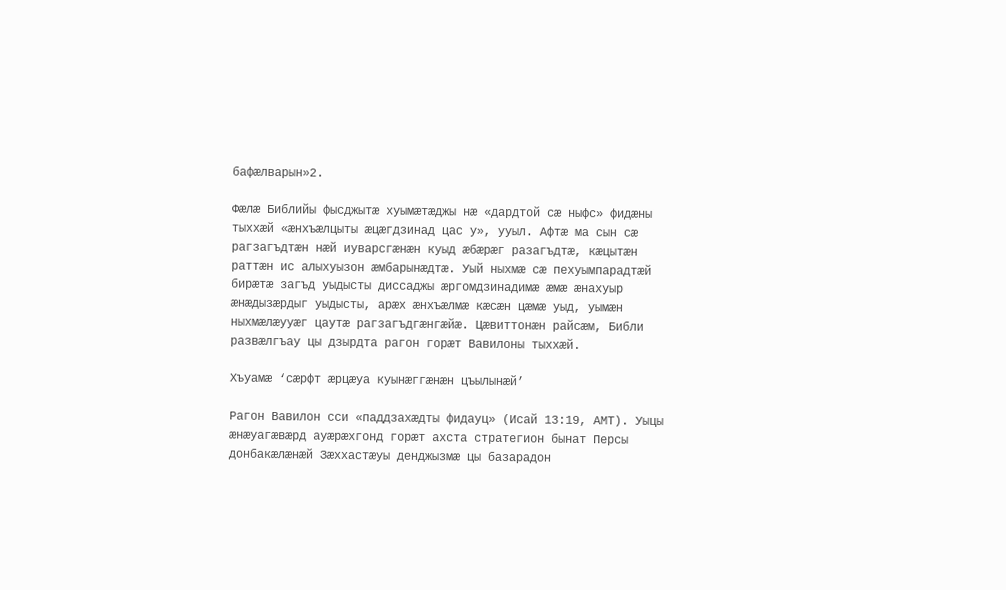бафӕлварын»2.

Фӕлӕ Библийы фысджытӕ хуымӕтӕджы нӕ «дардтой сӕ ныфс» фидӕны тыххӕй «ӕнхъӕлцыты ӕцӕгдзинад цас у», ууыл. Афтӕ ма сын сӕ рагзагъдтӕн нӕй иуварсгӕнӕн куыд ӕбӕрӕг разагъдтӕ, кӕцытӕн раттӕн ис алыхуызон ӕмбарынӕдтӕ. Уый ныхмӕ сӕ пехуымпарадтӕй бирӕтӕ загъд уыдысты диссаджы ӕргомдзинадимӕ ӕмӕ ӕнахуыр ӕнӕдызӕрдыг уыдысты, арӕх ӕнхъӕлмӕ кӕсӕн цӕмӕ уыд, уымӕн ныхмӕлӕууӕг цаутӕ рагзагъдгӕнгӕйӕ. Цӕвиттонӕн райсӕм, Библи развӕлгъау цы дзырдта рагон горӕт Вавилоны тыххӕй.

Хъуамӕ ‘сӕрфт ӕрцӕуа куынӕггӕнӕн цъылынӕй’

Рагон Вавилон сси «паддзахӕдты фидауц» (Исай 13:19, АМТ). Уыцы ӕнӕуагӕвӕрд ауӕрӕхгонд горӕт ахста стратегион бынат Персы донбакӕлӕнӕй Зӕххастӕуы денджызмӕ цы базарадон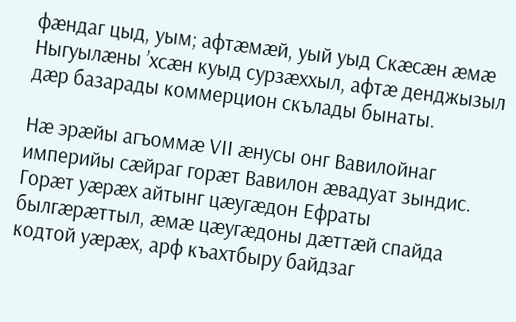фӕндаг цыд, уым; афтӕмӕй, уый уыд Скӕсӕн ӕмӕ Ныгуылӕны ’хсӕн куыд сурзӕххыл, афтӕ денджызыл дӕр базарады коммерцион скълады бынаты.

Нӕ эрӕйы агъоммӕ VII ӕнусы онг Вавилойнаг империйы сӕйраг горӕт Вавилон ӕвадуат зындис. Горӕт уӕрӕх айтынг цӕугӕдон Ефраты былгӕрӕттыл, ӕмӕ цӕугӕдоны дӕттӕй спайда кодтой уӕрӕх, арф къахтбыру байдзаг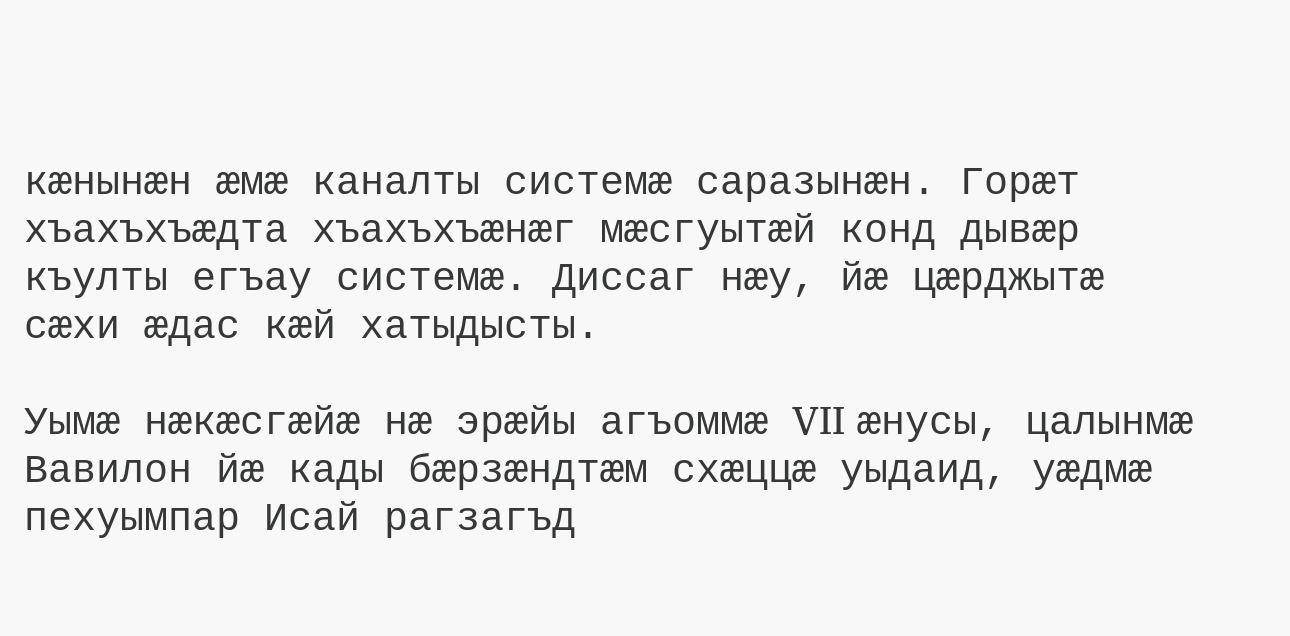кӕнынӕн ӕмӕ каналты системӕ саразынӕн. Горӕт хъахъхъӕдта хъахъхъӕнӕг мӕсгуытӕй конд дывӕр къулты егъау системӕ. Диссаг нӕу, йӕ цӕрджытӕ сӕхи ӕдас кӕй хатыдысты.

Уымӕ нӕкӕсгӕйӕ нӕ эрӕйы агъоммӕ VII ӕнусы, цалынмӕ Вавилон йӕ кады бӕрзӕндтӕм схӕццӕ уыдаид, уӕдмӕ пехуымпар Исай рагзагъд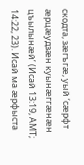скодта, зӕгъгӕ, уый ‘сӕрфт ӕрцӕудзӕн куынӕггӕнӕн цъылынӕй’ (Исай 13:19, АМТ; 14:22, 23). Исай ма ӕрфыста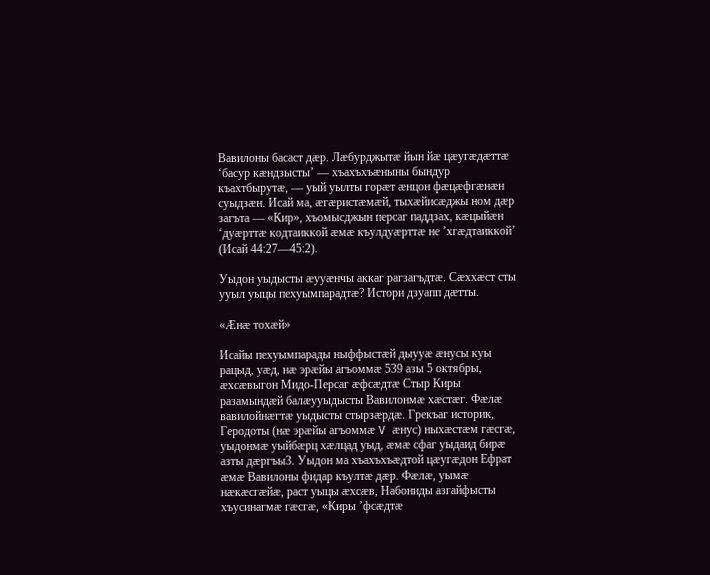Вавилоны басаст дӕр. Лӕбурджытӕ йын йӕ цӕугӕдӕттӕ ‘басур кӕндзысты’ — хъахъхъӕныны бындур къахтбырутӕ, — уый уылты горӕт ӕнцон фӕцӕфгӕнӕн суыдзӕн. Исай ма, ӕгӕристӕмӕй, тыхӕйисӕджы ном дӕр загъта — «Кир», хъомысджын персаг паддзах, кӕцыйӕн ‘дуӕрттӕ кодтаиккой ӕмӕ къулдуӕрттӕ не ’хгӕдтаиккой’ (Исай 44:27—45:2).

Уыдон уыдысты ӕууӕнчы аккаг рагзагъдтӕ. Сӕххӕст сты ууыл уыцы пехуымпарадтӕ? Истори дзуапп дӕтты.

«Ӕнӕ тохӕй»

Исайы пехуымпарады ныффыстӕй дыууӕ ӕнусы куы рацыд, уӕд, нӕ эрӕйы агъоммӕ 539 азы 5 октябры, ӕхсӕвыгон Мидо-Персаг ӕфсӕдтӕ Стыр Киры разамындӕй балӕууыдысты Вавилонмӕ хӕстӕг. Фӕлӕ вавилойнӕгтӕ уыдысты стырзӕрдӕ. Грекъаг историк, Геродоты (нӕ эрӕйы агъоммӕ V ӕнус) ныхӕстӕм гӕсгӕ, уыдонмӕ уыйбӕрц хӕлцад уыд, ӕмӕ сфаг уыдаид бирӕ азты дӕргъы3. Уыдон ма хъахъхъӕдтой цӕугӕдон Ефрат ӕмӕ Вавилоны фидар къултӕ дӕр. Фӕлӕ, уымӕ нӕкӕсгӕйӕ, раст уыцы ӕхсӕв, Набониды азгайфысты хъусинагмӕ гӕсгӕ, «Киры ’фсӕдтӕ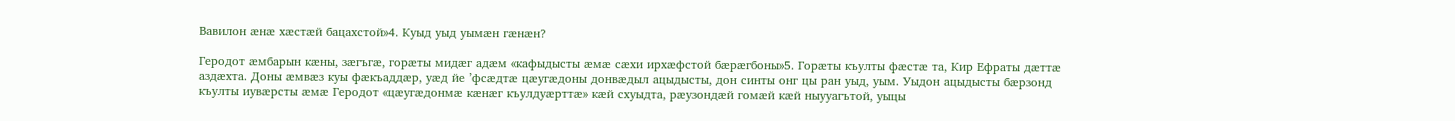Вавилон ӕнӕ хӕстӕй бацахстой»4. Куыд уыд уымӕн гӕнӕн?

Геродот ӕмбарын кӕны, зӕгъгӕ, горӕты мидӕг адӕм «кафыдысты ӕмӕ сӕхи ирхӕфстой бӕрӕгбоны»5. Горӕты къулты фӕстӕ та, Кир Ефраты дӕттӕ аздӕхта. Доны ӕмвӕз куы фӕкъаддӕр, уӕд йе ’фсӕдтӕ цӕугӕдоны донвӕдыл ацыдысты, дон синты онг цы ран уыд, уым. Уыдон ацыдысты бӕрзонд къулты иувӕрсты ӕмӕ Геродот «цӕугӕдонмӕ кӕнӕг къулдуӕрттӕ» кӕй схуыдта, рӕузондӕй гомӕй кӕй ныууагътой, уыцы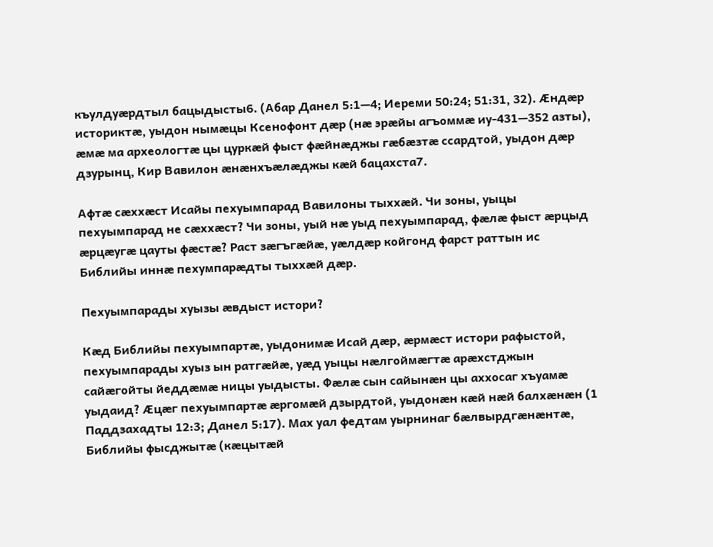къулдуӕрдтыл бацыдысты6. (Абар Данел 5:1—4; Иереми 50:24; 51:31, 32). Ӕндӕр историктӕ, уыдон нымӕцы Ксенофонт дӕр (нӕ эрӕйы агъоммӕ иу-431—352 азты), ӕмӕ ма археологтӕ цы цуркӕй фыст фӕйнӕджы гӕбӕзтӕ ссардтой, уыдон дӕр дзурынц, Кир Вавилон ӕнӕнхъӕлӕджы кӕй бацахста7.

Афтӕ сӕххӕст Исайы пехуымпарад Вавилоны тыххӕй. Чи зоны, уыцы пехуымпарад не сӕххӕст? Чи зоны, уый нӕ уыд пехуымпарад, фӕлӕ фыст ӕрцыд ӕрцӕугӕ цауты фӕстӕ? Раст зӕгъгӕйӕ, уӕлдӕр койгонд фарст раттын ис Библийы иннӕ пехумпарӕдты тыххӕй дӕр.

Пехуымпарады хуызы ӕвдыст истори?

Кӕд Библийы пехуымпартӕ, уыдонимӕ Исай дӕр, ӕрмӕст истори рафыстой, пехуымпарады хуыз ын ратгӕйӕ, уӕд уыцы нӕлгоймӕгтӕ арӕхстджын сайӕгойты йеддӕмӕ ницы уыдысты. Фӕлӕ сын сайынӕн цы аххосаг хъуамӕ уыдаид? Ӕцӕг пехуымпартӕ ӕргомӕй дзырдтой, уыдонӕн кӕй нӕй балхӕнӕн (1 Паддзахадты 12:3; Данел 5:17). Мах уал федтам уырнинаг бӕлвырдгӕнӕнтӕ, Библийы фысджытӕ (кӕцытӕй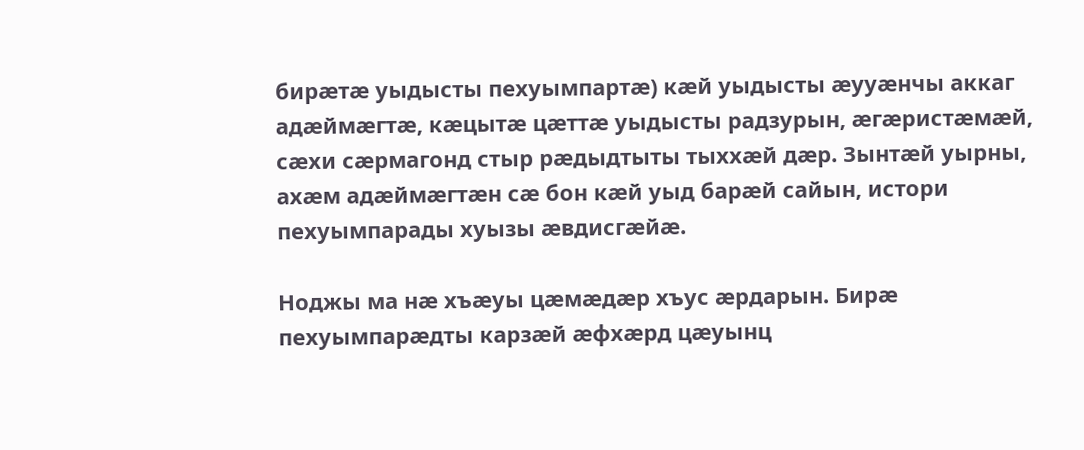бирӕтӕ уыдысты пехуымпартӕ) кӕй уыдысты ӕууӕнчы аккаг адӕймӕгтӕ, кӕцытӕ цӕттӕ уыдысты радзурын, ӕгӕристӕмӕй, сӕхи сӕрмагонд стыр рӕдыдтыты тыххӕй дӕр. Зынтӕй уырны, ахӕм адӕймӕгтӕн сӕ бон кӕй уыд барӕй сайын, истори пехуымпарады хуызы ӕвдисгӕйӕ.

Ноджы ма нӕ хъӕуы цӕмӕдӕр хъус ӕрдарын. Бирӕ пехуымпарӕдты карзӕй ӕфхӕрд цӕуынц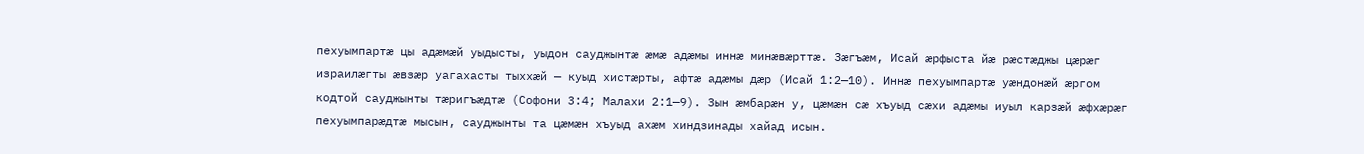пехуымпартӕ цы адӕмӕй уыдысты, уыдон сауджынтӕ ӕмӕ адӕмы иннӕ минӕвӕрттӕ. Зӕгъӕм, Исай ӕрфыста йӕ рӕстӕджы цӕрӕг израилӕгты ӕвзӕр уагахасты тыххӕй — куыд хистӕрты, афтӕ адӕмы дӕр (Исай 1:2—10). Иннӕ пехуымпартӕ уӕндонӕй ӕргом кодтой сауджынты тӕригъӕдтӕ (Софони 3:4; Малахи 2:1—9). Зын ӕмбарӕн у, цӕмӕн сӕ хъуыд сӕхи адӕмы иуыл карзӕй ӕфхӕрӕг пехуымпарӕдтӕ мысын, сауджынты та цӕмӕн хъуыд ахӕм хиндзинады хайад исын.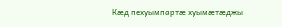Кӕд пехуымпартӕ хуымӕтӕджы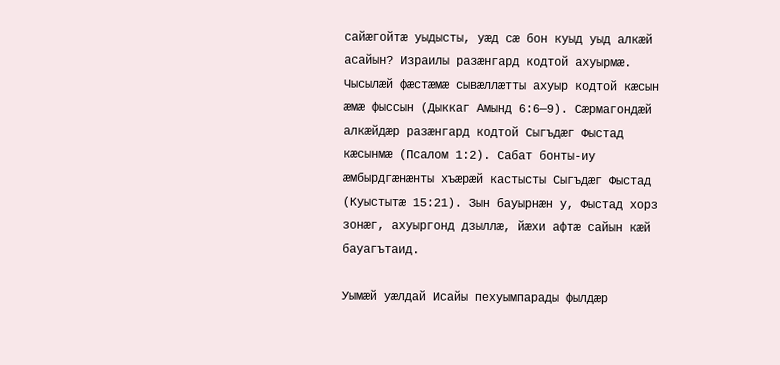сайӕгойтӕ уыдысты, уӕд сӕ бон куыд уыд алкӕй асайын? Израилы разӕнгард кодтой ахуырмӕ. Чысылӕй фӕстӕмӕ сывӕллӕтты ахуыр кодтой кӕсын ӕмӕ фыссын (Дыккаг Амынд 6:6—9). Сӕрмагондӕй алкӕйдӕр разӕнгард кодтой Сыгъдӕг Фыстад кӕсынмӕ (Псалом 1:2). Сабат бонты-иу ӕмбырдгӕнӕнты хъӕрӕй кастысты Сыгъдӕг Фыстад (Куыстытӕ 15:21). Зын бауырнӕн у, Фыстад хорз зонӕг, ахуыргонд дзыллӕ, йӕхи афтӕ сайын кӕй бауагътаид.

Уымӕй уӕлдай Исайы пехуымпарады фылдӕр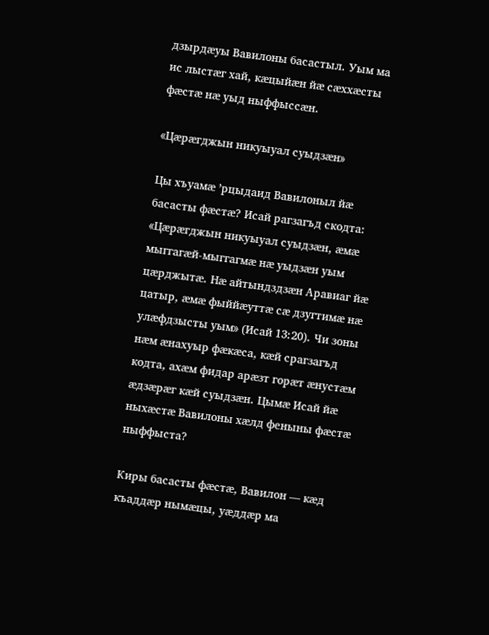дзырдӕуы Вавилоны басастыл. Уым ма ис лыстӕг хай, кӕцыйӕн йӕ сӕххӕсты фӕстӕ нӕ уыд ныффыссӕн.

«Цӕрӕгджын никуыуал суыдзӕн»

Цы хъуамӕ ’рцыдаид Вавилоныл йӕ басасты фӕстӕ? Исай рагзагъд скодта: «Цӕрӕгджын никуыуал суыдзӕн, ӕмӕ мыггагӕй-мыггагмӕ нӕ уыдзӕн уым цӕрджытӕ. Нӕ айтындздзӕн Аравиаг йӕ цатыр, ӕмӕ фыййӕуттӕ сӕ дзугтимӕ нӕ улӕфдзысты уым» (Исай 13:20). Чи зоны нӕм ӕнахуыр фӕкӕса, кӕй срагзагъд кодта, ахӕм фидар арӕзт горӕт ӕнустӕм ӕдзӕрӕг кӕй суыдзӕн. Цымӕ Исай йӕ ныхӕстӕ Вавилоны хӕлд феныны фӕстӕ ныффыста?

Киры басасты фӕстӕ, Вавилон — кӕд къаддӕр нымӕцы, уӕддӕр ма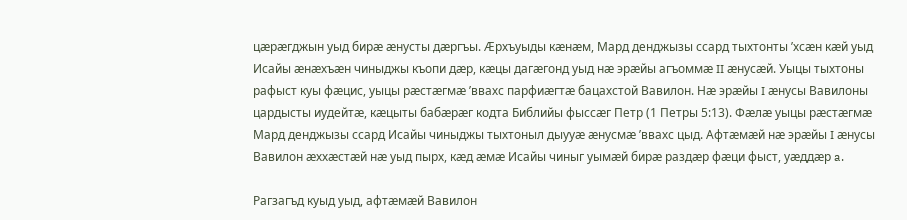цӕрӕгджын уыд бирӕ ӕнусты дӕргъы. Ӕрхъуыды кӕнӕм, Мард денджызы ссард тыхтонты ’хсӕн кӕй уыд Исайы ӕнӕхъӕн чиныджы къопи дӕр, кӕцы дагӕгонд уыд нӕ эрӕйы агъоммӕ II ӕнусӕй. Уыцы тыхтоны рафыст куы фӕцис, уыцы рӕстӕгмӕ ’ввахс парфиӕгтӕ бацахстой Вавилон. Нӕ эрӕйы I ӕнусы Вавилоны цардысты иудейтӕ, кӕцыты бабӕрӕг кодта Библийы фыссӕг Петр (1 Петры 5:13). Фӕлӕ уыцы рӕстӕгмӕ Мард денджызы ссард Исайы чиныджы тыхтоныл дыууӕ ӕнусмӕ ’ввахс цыд. Афтӕмӕй нӕ эрӕйы I ӕнусы Вавилон ӕххӕстӕй нӕ уыд пырх, кӕд ӕмӕ Исайы чиныг уымӕй бирӕ раздӕр фӕци фыст, уӕддӕр a.

Рагзагъд куыд уыд, афтӕмӕй Вавилон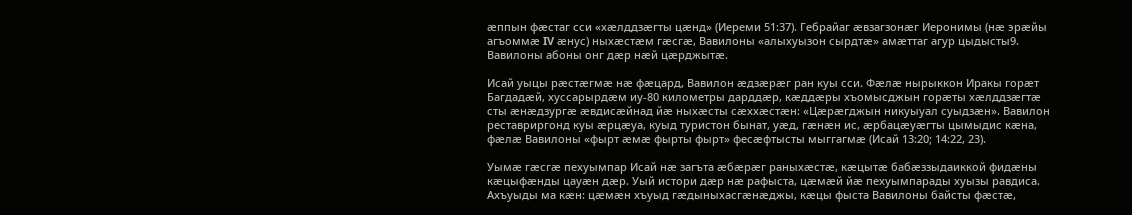ӕппын фӕстаг сси «хӕлддзӕгты цӕнд» (Иереми 51:37). Гебрайаг ӕвзагзонӕг Иеронимы (нӕ эрӕйы агъоммӕ IV ӕнус) ныхӕстӕм гӕсгӕ, Вавилоны «алыхуызон сырдтӕ» амӕттаг агур цыдысты9. Вавилоны абоны онг дӕр нӕй цӕрджытӕ.

Исай уыцы рӕстӕгмӕ нӕ фӕцард, Вавилон ӕдзӕрӕг ран куы сси. Фӕлӕ нырыккон Иракы горӕт Багдадӕй, хуссарырдӕм иу-80 километры дарддӕр, кӕддӕры хъомысджын горӕты хӕлддзӕгтӕ сты ӕнӕдзургӕ ӕвдисӕйнад йӕ ныхӕсты сӕххӕстӕн: «Цӕрӕгджын никуыуал суыдзӕн». Вавилон реставриргонд куы ӕрцӕуа, куыд туристон бынат, уӕд, гӕнӕн ис, ӕрбацӕуӕгты цымыдис кӕна, фӕлӕ Вавилоны «фырт ӕмӕ фырты фырт» фесӕфтысты мыггагмӕ (Исай 13:20; 14:22, 23).

Уымӕ гӕсгӕ пехуымпар Исай нӕ загъта ӕбӕрӕг раныхӕстӕ, кӕцытӕ бабӕззыдаиккой фидӕны кӕцыфӕнды цауӕн дӕр. Уый истори дӕр нӕ рафыста, цӕмӕй йӕ пехуымпарады хуызы равдиса. Ахъуыды ма кӕн: цӕмӕн хъуыд гӕдыныхасгӕнӕджы, кӕцы фыста Вавилоны байсты фӕстӕ,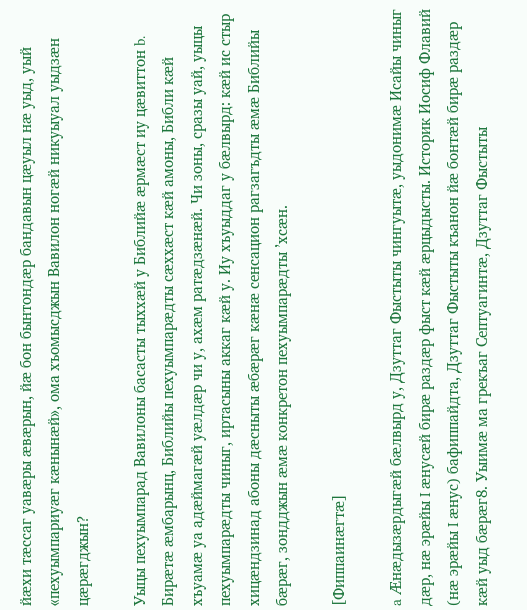йӕхи тӕссаг уавӕры ӕвӕрын, йӕ бон бынтондӕр бандавын цӕуыл нӕ уыд, уый «пехуымпариуӕг кӕнынӕй», ома хъомысджын Вавилон ногӕй никуыуал уыдзӕн цӕрӕгджын?

Уыцы пехуымпарад Вавилоны басасты тыххӕй у Библийӕ ӕрмӕст иу цӕвиттон b. Бирӕтӕ ӕмбарынц, Библийы пехуымпарӕдты сӕххӕст кӕй амоны, Библи кӕй хъуамӕ уа адӕймагӕй уӕлдӕр чи у, ахӕм ратӕдзӕнӕй. Чи зоны, сразы уай, уыцы пехуымпарӕдты чиныг, иртасыны аккаг кӕй у. Иу хъуыддаг у бӕлвырд: кӕй ис стыр хицӕндзинад абоны дӕсныты ӕбӕрӕг кӕнӕ сенсацион рагзагъдты ӕмӕ Библийы бӕрӕг, зондджын ӕмӕ конкретон пехуымпарӕдты ’хсӕн.

[Фиппаинӕгтӕ]

a Ӕнӕдызӕрдыгӕй бӕлвырд у, Дзуттаг Фыстыты чингуытӕ, уыдонимӕ Исайы чиныг дӕр, нӕ эрӕйы I ӕнусӕй бирӕ раздӕр фыст кӕй ӕрцыдысты. Историк Иосиф Флавий (нӕ эрӕйы I ӕнус) бафиппайдта, Дзуттаг Фыстыты къанон йӕ бонтӕй бирӕ раздӕр кӕй уыд бӕрӕг8. Уыимӕ ма грекъаг Септуагинтӕ, Дзуттаг Фыстыты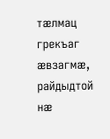тӕлмац грекъаг ӕвзагмӕ, райдыдтой нӕ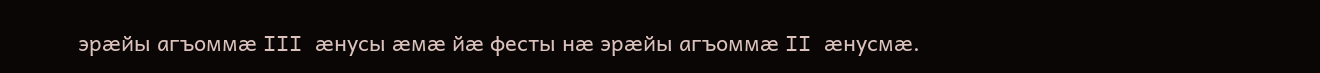эрӕйы агъоммӕ III ӕнусы ӕмӕ йӕ фесты нӕ эрӕйы агъоммӕ II ӕнусмӕ.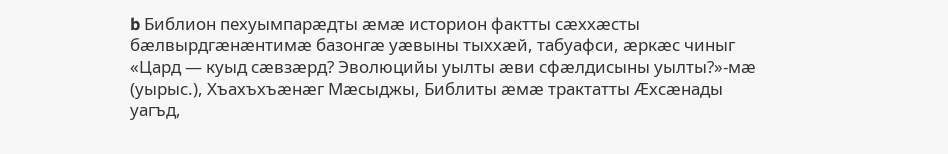b Библион пехуымпарӕдты ӕмӕ историон фактты сӕххӕсты бӕлвырдгӕнӕнтимӕ базонгӕ уӕвыны тыххӕй, табуафси, ӕркӕс чиныг «Цард — куыд сӕвзӕрд? Эволюцийы уылты ӕви сфӕлдисыны уылты?»-мӕ (уырыс.), Хъахъхъӕнӕг Мӕсыджы, Библиты ӕмӕ трактатты Ӕхсӕнады уагъд,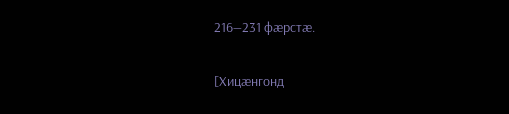216—231 фӕрстӕ.

[Хицӕнгонд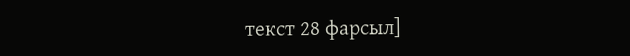текст 28 фарсыл]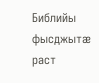Библийы фысджытӕ раст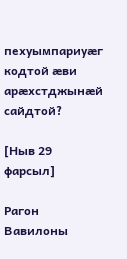пехуымпариуӕг кодтой ӕви арӕхстджынӕй сайдтой?

[Ныв 29 фарсыл]

Рагон Вавилоны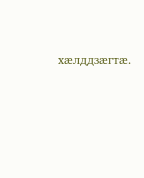хӕлддзӕгтӕ.